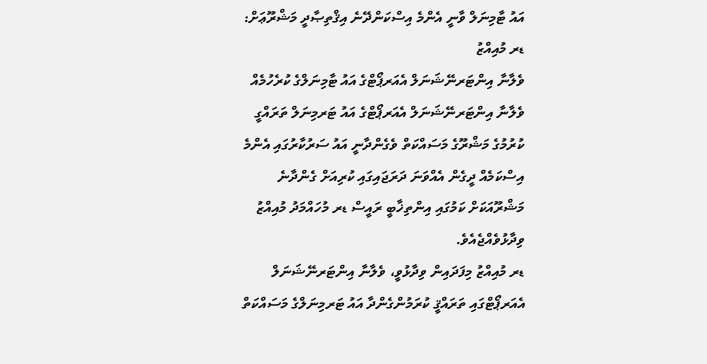އައު ޓާމިނަލް ވާނީ އެންމެ އިސްކަންދޭނެ އިޤްތިޞާދީ މަޝްރޫޢަށް: ޑރ މުއިއްޒު
ވެލާނާ އިންޓަރނޭޝަނަލް އެއަރޕޯޓްގެ އައު ޓާމިނަލްގެ ކުރެހުމެއް
ވެލާނާ އިންޓަރނޭޝަނަލް އެއަރޕޯޓްގެ އައު ޓަރމިނަލް ތަރައްގީ ކުރުމުގެ މަޝްރޫގެ މަސައްކަތް ވެގެންދާނީ އައު ސަރުކާރުގައި އެންމެ އިސްކަމެއް ދީގެން އެއްވަނަ ދަރަޖައިގައި ކުރިއަށް ގެންދާނެ މަޝްރޫއަކަށް ކަމުގައި އިންތިޚާބީ ރައީސް ޑރ މުހައްމަދު މުއިއްޒު ވިދާޅުވެއްޖެއެވެ.
ޑރ މުއިއްޒު މިފަދައިން ވިދާޅުވީ، ވެލާނާ އިންޓަރނޭޝަނަލް އެއަރޕޯޓްގައި ތަރައްޤީ ކުރަމުންގެންދާ އައު ޓަރމިނަލްގެ މަސައްކަތް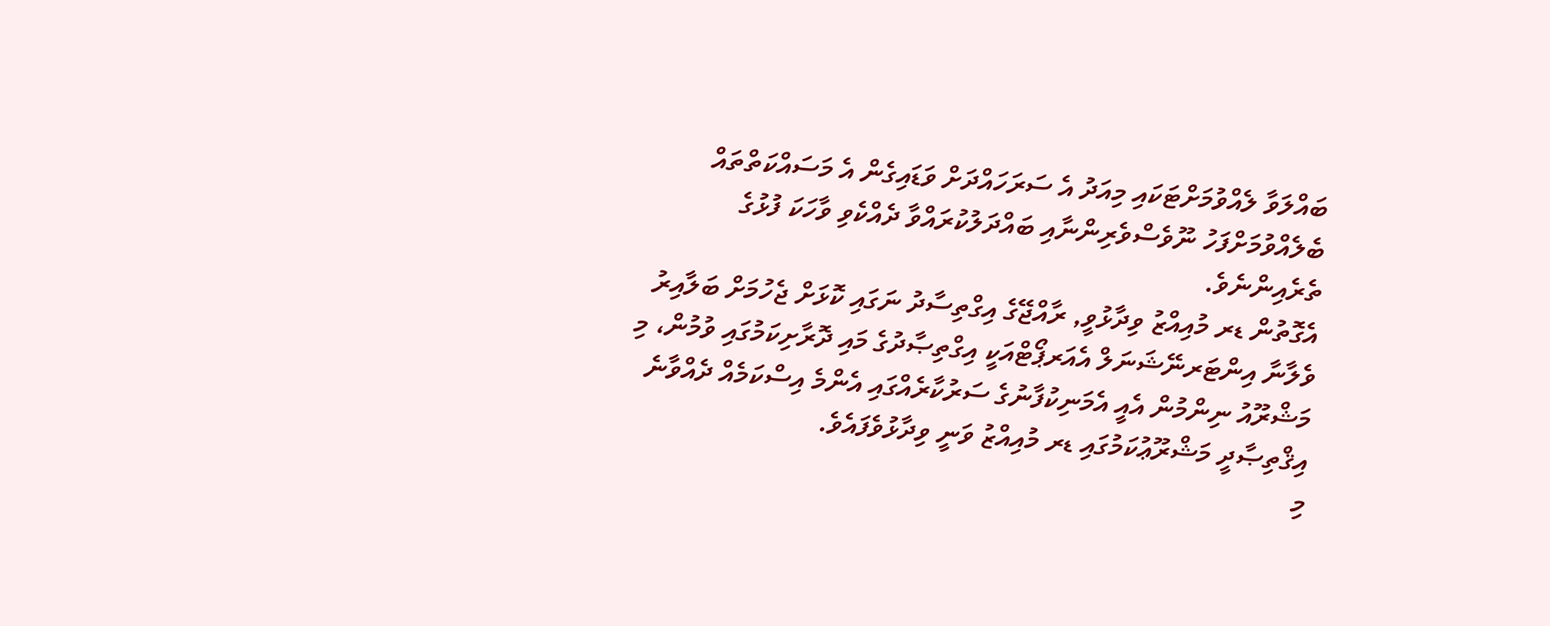ބައްލަވާ ލެއްވުމަށްޓަކައި މިއަދު އެ ސަރަހައްދަށް ވަޑައިގެން އެ މަސައްކަތްތައް ބެލެއްވުމަށްފަހު ނޫވެސްވެރިންނާއި ބައްދަލުކުރައްވާ ދެއްކެވި ވާހަކަ ފުޅުގެ ތެރެއިންނެވެ.
އެގޮތުން ޑރ މުއިއްޒު ވިދާޅުވީ, ރާއްޖޭގެ އިގްތިސާދު ނަގައި ކޮޅަށް ޖެހުމަށް ބަލާއިރު ވެލާނާ އިންޓަރނޭޝަނަލް އެއަރޕޯޓްއަކީ އިގްތިޞާދުގެ މައި ދޮރާށިކަމުގައި ވުމުން، މި މަޝްރޫއު ނިންމުން އެއީ އެމަނިކުފާނުގެ ސަރުކާރެއްގައި އެންމެ އިސްކަމެއް ދެއްވާނެ އިޤްތިޞާދީ މަޝްރޫޢުކަމުގައި ޑރ މުއިއްޒު ވަނީ ވިދާޅުވެފައެވެ.
މި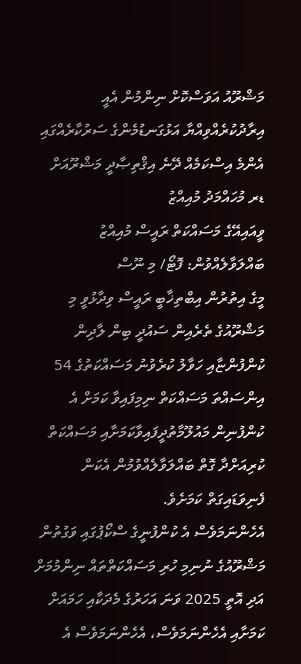މަޝްރޫއު އަވަސްކޮށް ނިންމުން އެއީ އިރާދުކުރެއްވިއްޔާ އަޅުގަނޑުމެންގެ ސަރުކާރެއްގައި އެންމެ އިސްކަމެއް ދޭނެ އިޤްތިޞާދީ މަޝްރޫއަށް
ޑރ މުހައްމަދު މުއިއްޒު
ވީއައިއޭގެ މަސައްކަތް ރައީސް މުއިއްޒު ބައްލަވާލެއްވުން: ފޮޓޯ/ މި ނޫސް
މީގެ އިތުރުން އިބްތިޚާބީ ރައީސް ވިދާޅުވީ މި މަޝްރޫއުގެ ތެރެއިން ސައުދީ ބިން ލާދިން ކުންފުންޏާއި ހަވާލު ކުރެވުނު މަސައްކަތުގެ 54 އިންސައްތަ މަސައްކަތް ނިމިފައިވާ ކަމަށް އެ ކުންފުނިން މައުލޫމާތުދީފައިވާކަމަށާއި މަސައްކަތް ކުރިއަށްދާ ގޮތް ބައްލަވާލެއްވުމުން އެކަން ފެނިވަޑައިގަތް ކަމަށެވެ.
އެހެންނަމަވެސް އެ ކުންފުނީގެ ސްކޯޕުގައި ވަގުތުން މަޝްރޫއުގެ ނުނިމި ހުރި މަސައްކަތްތައް ނިންމުމަށް އަދި އޮތީ 2025 ވަނަ އަހަރުގެ މެދަކާއި ހަމައަށް ކަމަށާއި އެހެންނަމަވެސް، އެހެންނަމަވެސް އެ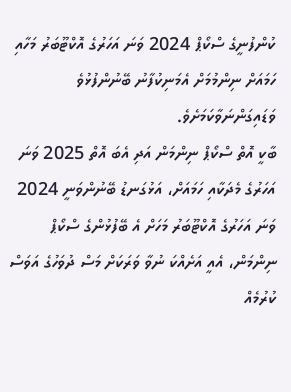ކުންފުނީގެ ސްކޯޕް 2024 ވަނަ އަހަރުގެ އޮކްޓޫބަރު މަހާއި ހަމައަށް ނިންމުމަށް އެމަނިކުފާނު ބޭނުންފުޅުވެ ވަޑައިގަންނަވާކަމަށެވެ.
ބާކީ އޮތް ސްކޯޕް ނިންމަން އަދި އެބަ އޮތް 2025 ވަނަ އަހަރުގެ މެދަކާއި ހަމައަށް، އަޅުގަނޑު ބޭނުންވަނީ 2024 ވަނަ އަހަރުގެ އޮކްޓޫބަރު މަހަށް އެ ބޭފުޅުންގެ ސްކޯޕް ނިންމަން، އެއީ އަށެއްކަ ނުވާ ވަރަކަށް މަސް ދުވަހުގެ އަވަސް ކުރުމެއް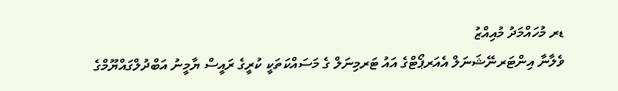ޑރ މުހައްމަދު މުއިއްޒު
ވެލާނާ އިންޓަރނޭޝަނަލް އެއަރޕޯޓްގެ އައު ޓަރމިނަލް ގެ މަސައްކަތަކީ ކުރީގެ ރައީސް ޔާމީނު އަބްދުލްގައްޔޫމްގެ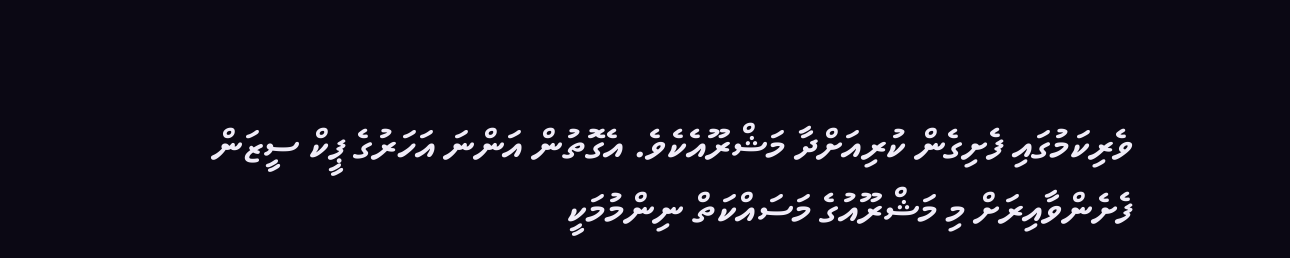ވެރިކަމުގައި ފެށިގެން ކުރިއަށްދާ މަޝްރޫއެކެވެ. އެގޮތުން އަންނަ އަހަރުގެ ޕީކް ސީޒަން ފެށެންވާއިރަށް މި މަޝްރޫއުގެ މަސައްކަތް ނިންމުމަކީ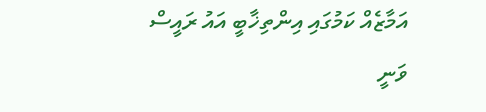އަމާޒެއް ކަމުގައި އިންތިޚާބީ އައު ރައީސް ވަނީ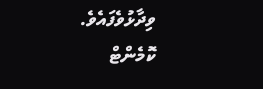ވިދާޅުވެފައެވެ.
ކޮމެންޓް